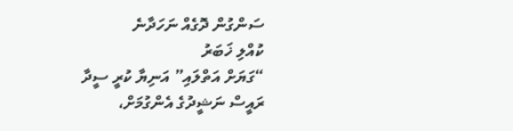ސަންގުން ދޮގެއް ނަހަދާނެ
ކުއްލި ޚަބަރު
“ގަޔަށް އަތްލައި” އަނިޔާ ކުރީ ސީދާ ރައީސް ނަޝީދުގެ އެންގުމަށް،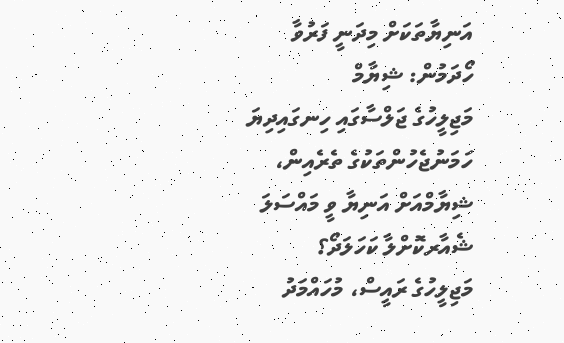އަނިޔާތަކަށް މިދަނީ ފަރުވާ ހޯދަމުން: ޝިޔާމް
މަޖިލީހުގެ ޖަލްސާގައި ހިނގައިދިޔަ ހަމަނުޖެހުންތަކުގެ ތެރެއިން، ޝިޔާމްއަށް އަނިޔާ ވީ މައްސަލަ
ޝެއާރކޮށްލާ ކަހަލަދޯ؟
މަޖިލީހުގެ ރައީސް، މުހައްމަދު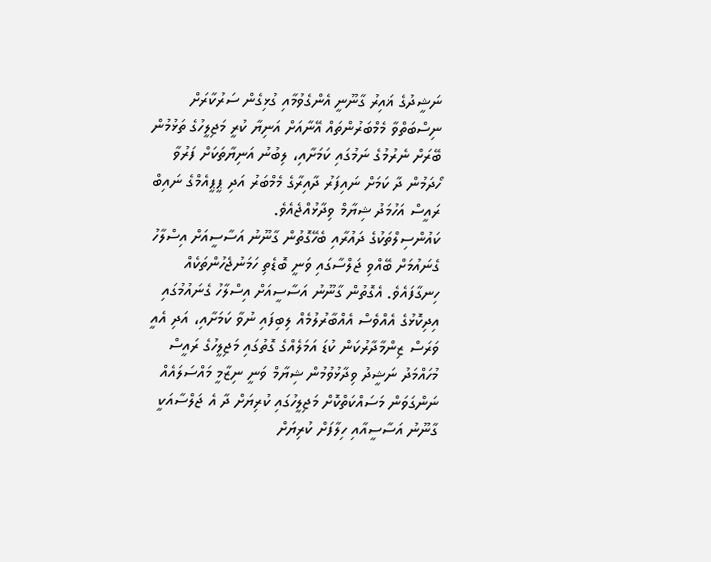ނަޝީދުގެ ޣައިރު ގާނޫނީ އެންގެވުމާއި ގުޅިގެން ސަރުކާރަށް ނިސްބަތްވާ މެމްބަރުންތައް އޭނާއަށް އަނިޔާ ކުރީ މަޖިލީހުގެ ތަޅުމުން ބޭރަށް ނެރުމުގެ ނަމުގައި ކަމަށާއި، ލިބުނު އަނިޔާތަކަށް ފަރުވާ ހޯދަމުން ދާ ކަމަށް ނައިފަރު ދާއިރާގެ މެމްބަރު އަދި ޕީޕީއެމްގެ ނައިބް ރައީސް އަހުމަދު ޝިޔާމް ވިދާޅުއްޖެއެވެ.
ކައުންސިލްތަކުގެ ދައުރާއި ބެހޭގޮތުން ގާނޫނު އަސާސީއަށް އިސްލާހު ގެނައުމަށް ބޭއްވި ޖަލްސާގައި ވަނީ ބޮޑެތި ހަމަނުޖެހުންތަކެއް ހިނގާފައެވެ. އެގޮތުން ގާނޫނު އަސާސީއަށް އިސްލާހު ގެނައުމުގައި އިދިކޮޅުގެ އެއްވެސް އެއްބާރުލުމެއް ލިބިފައި ނުވާ ކަމަށާއި، އަދި އެއީ ވަރަސް ޒިންމާދާރުކަން ކުޑަ އަމަލެއްގެ ގޮތުގައި މަޖިލީހުގެ ރައީސް މުހައްމަދު ނަޝީދު ވިދާޅުވުމުން ޝިޔާމް ވަނީ ނިޒާމީ މައްސަލައެއް ނަންގަވަން މަސައްކަތްކޮށް މަޖިލީހުގައި ކުރިޔަށް ދާ އެ ޖަލްސާއަކީ ގާނޫނު އަސާސީއާއި ހިލާފަށް ކުރިޔަށް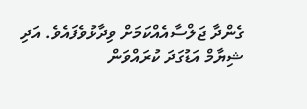ގެންދާ ޖަލްސާއެއްކަމަށް ވިދާޅުވެފައެވެ. އަދި ޝިޔާމް އަޑުގަދަ ކުރައްވަން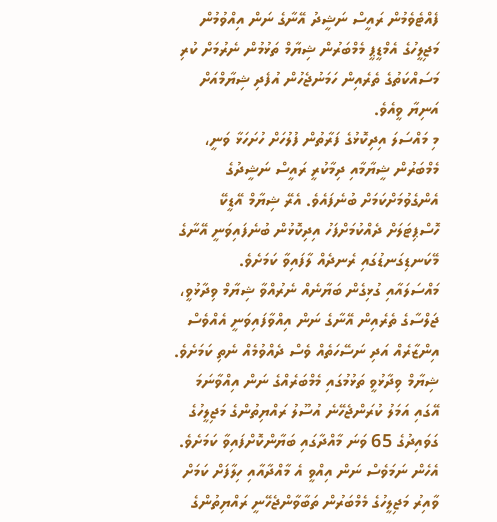ފެއްޓެވެމުން ރައީސް ނަޝީދު އޭނާގެ ނަން އިއްވުމުން މަޖިލީހުގެ އެމްޑީޕީ މެމްބަރުން ޝިޔާމް ތަޅުމުން ނެރުމަށް ކުރި މަސައްކަތުގެ ތެރެއިން ހަމަނުޖެހުން އުފެދި ޝިޔާމްއަށް އަނިޔާ ވީއެވެ.
މި މައްސަލަ އިދިކޮޅުގެ ފަރާތުން ފުލުހަށް ހުށަހަޅާ ވަނީ، މެމްބަރުން ޝީޔާމާއި ދިމާކުރީ ރައީސް ނަޝީދުގެ އެންގެވުމަށްކަމަށް ބުނެފައެވެ. އެރޭ ޝިޔާމް އޭޑީކޭ ހޮސްޕިޓަލަށް ދެއްކުމަށްފަހު އިދިކޮޅުން ބުނެފައިވަނީ އޭނާގެ މޭކަނޑިގަނޑުގައި ރެނދެއް ލާފައިވާ ކަމަށެވެ.
މައްސަލައާއި ގުޅިގެން ބަޔާނެއް ނެރުއްވާ ޝިޔާމް ވިދާޅުވީ، ޖަލްސާގެ ތެރެއިން އޭނާގެ ނަން އިއްވާފައިވަނީ އެއްވެސް އިންޒާރެއް އަދި ނަސޭހަތެއް ވެސް ދެއްވުމެއް ނެތި ކަމަށެވެ. ޝިޔާމް ވިދާޅުވީ ތަޅުމުގައި މެމްބަރެއްގެ ނަން އިއްވާނަމަ އޭގައި އަމަލު ކުރަންޖެހޭނެ އުސޫލު ރައްޔިތުންގެ މަޖިލީހުގެ ގަވައިދުގެ 65 ވަނަ މާއްދާގައި ބަޔާންކޮށްފައިވާ ކަމަށެވެ. އެހެން ނަމަވެސް ނަން އިއްވީ އެ މާއްދާއާއި ހިލާފަށް ކަމަށް ވާއިރު މަޖިލީހުގެ މެމްބަރުން ތަބާވާންޖެހޭނީ ރައްޔިތުންގެ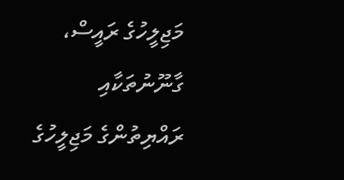މަޖިލީހުގެ ރައީސް، ގާނޫނުތަކާއި ރައްޔިތުންގެ މަޖިލީހުގެ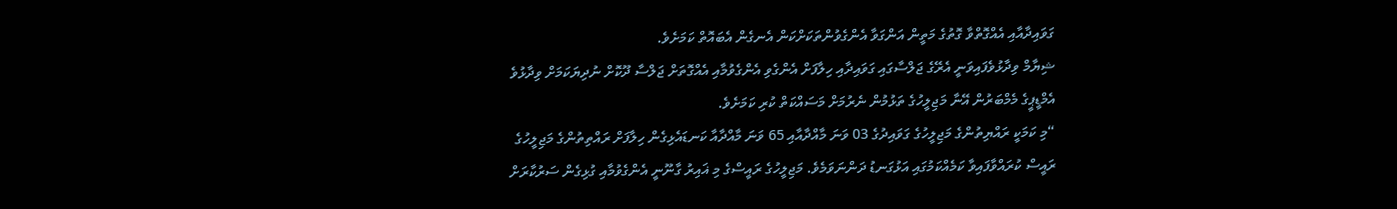ގަވައިދާއާއި އެއްގޮތްވާ ގޮތުގެ މަތީން އަންގަވާ އެންގެވުންތަކަށްކަން އެނގެން އެބައޮތް ކަމަށެވެ.
ޝިޔާމް ވިދާޅުވެފައިވަނީ އެރޭގެ ޖަލްސާގައި ގަވައިދާއި ހިލާފަށް އެންގެވި އެންގެވުމާއި އެއްގޮތަށް ޖަލްސާ ދޫކޮށް ނުދިޔަކަމަށް ވިދާޅުވެ އެމްޑީޕީގެ މެމްބަރުން އޭނާ މަޖިލީހުގެ ތަޅުމުން ނެރުމަށް މަސައްކަތް ކުރި ކަމަށެވެ.
“މި ކަމަކީ ރައްޔިތުންގެ މަޖިލީހުގެ ގަވައިދުގެ 03 ވަނަ މާއްދާއާއި 65 ވަނަ މާއްދާއާ ކަނޑައެޅިގެން ހިލާފަށް ރައްތިތުންގެ މަޖިލީހުގެ ރައީސް ކުރައްވާފައިވާ ކަމެއްކަމުގައި އަޅުގަނޑު ދަންނަވަމެވެ. މަޖިލީހުގެ ރައީސްގެ މި ޣައިރު ގާނޫނީ އެންގެވުމާއި ގުޅިގެން ސަރުކާރަށް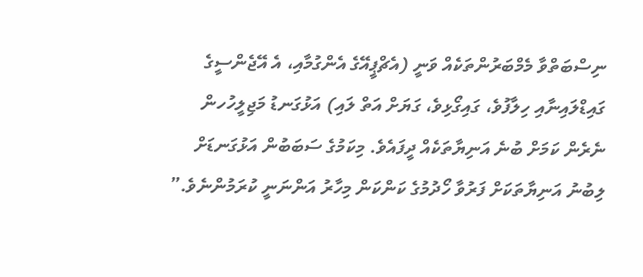ނިސްބަތްވާ މެމްބަރުންތަކެއް ވަނީ (އެޗްޕީއޭގެ އެންގުމާއި، އެ އޭޖެންސީގެ ގައިޑްލައިނާއި ހިލާފުވެ، ގައިގޯޅިވެ، ގަޔަށް އަތް ލައި) އަޅުގަނޑު މަޖިލީހުހން ނެރެން ކަމަށް ބުނެ އަނިޔާތަކެއް ދީފައެވެ. މިކަމުގެ ސަބަބުން އަޅުގަނޑަށް ލިބުނު އަނިޔާތަކަށް ފަރުވާ ހޯދުމުގެ ކަންކަން މިހާރު އަންނަނީ ކުރަމުންނެވެ.”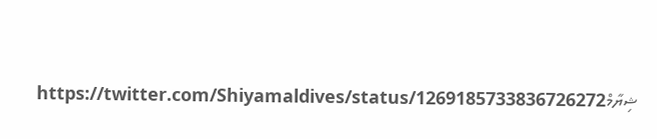ޝިޔާމްhttps://twitter.com/Shiyamaldives/status/1269185733836726272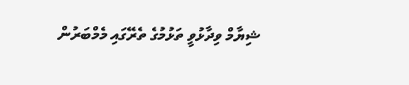ޝިޔާމް ވިދާޅުވީ ތަޅުމުގެ ތެރޭގައި މެމްބަރުން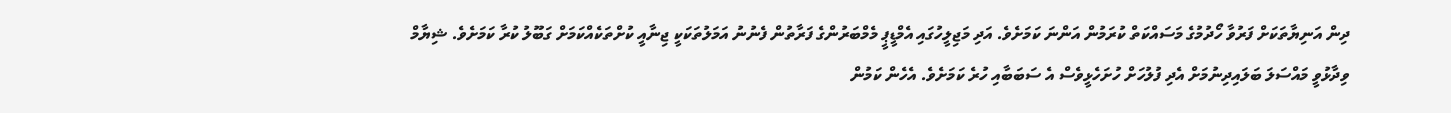ދިން އަނިޔާތަކަށް ފަރުވާ ހޯދުމުގެ މަސައްކަތް ކުރަމުން އަންނަ ކަމަށެވެ. އަދި މަޖިލީހުގައި އެމްޑީޕީ މެމްބަރުންގެ ފަރާތުން ފެނުނު އަމަލުތަކަކީ ޖިނާއީ ކުށްތަކެއްކަމަށް ގަބޫލު ކުރާ ކަމަށެވެ. ޝިޔާމް ވިދާޅުވީ މައްސަލަ ބަލައިދިނުމަށް އެދި ފުލުހަށް ހުށަހެޅީވެސް އެ ސަބަބާއި ހުރެ ކަމަށެވެ. އެހެން ކަމުން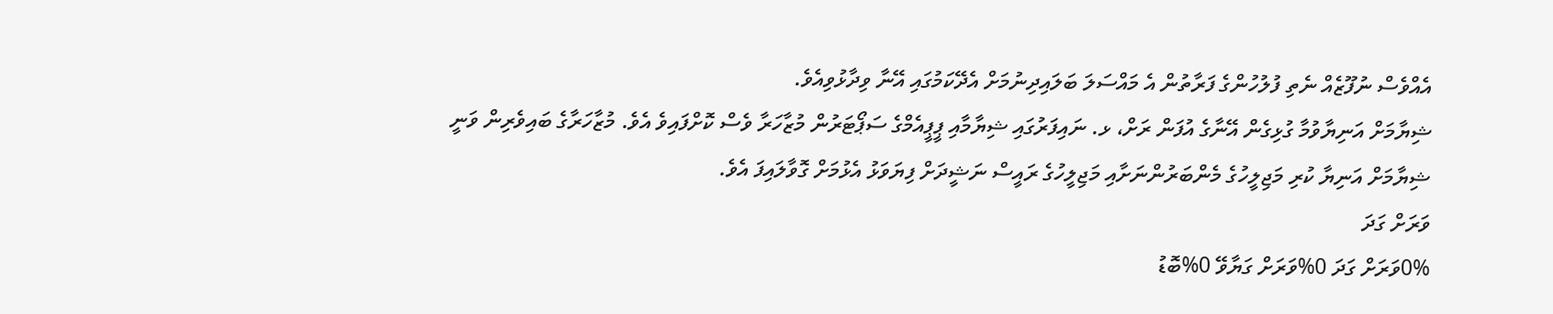އެއްވެސް ނުފޫޒެއް ނެތި ފުލުހުންގެ ފަރާތުން އެ މައްސަލަ ބަލައިދިނުމަށް އެދޭކަމުގައި އޭނާ ވިދާޅުވިއެވެ.
ޝިޔާމަށް އަނިޔާވުމާ ގުޅިގެން އޭނާގެ އުފަން ރަށް، ޅ. ނައިފަރުގައި ޝިޔާމާއި ޕީޕީއެމްގެ ސަޕޯޓަރުން މުޒާހަރާ ވެސް ކޮށްފައިވެ އެވެ. މުޒާހަރާގެ ބައިވެރިން ވަނީ ޝިޔާމަށް އަނިޔާ ކުރި މަޖިލީހުގެ މެންބަރުންނަށާއި މަޖިލީހުގެ ރައީސް ނަޝީދަށް ފިޔަވަޅު އެޅުމަށް ގޮވާލައިފަ އެވެ.
ވަރަށް ގަދަ
0%ވަރަށް ގަދަ 0%ވަރަށް ގަޔާވޭ 0%ބޮޑު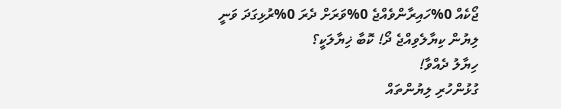ޖޯކެއް 0%ހައިރާންވެއްޖެ 0%ވަރަށް ދެރަ 0%ރުޅިގަދަ ވަނީ
ލިޔުން ކިޔާލެވިއްޖެ ދޯ! ކޮބާ ޚިޔާލަކީ؟
ހިޔާލު ދެއްވާ!
ގުޅުންހުރި ލިޔުންތައް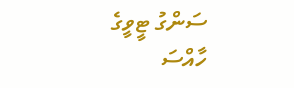ސަންގު ޓީވީގެ ހާއްސަ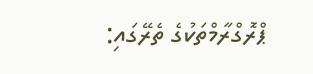ޕްރޮގްރާމްތަކުގެ ތެރޭގައި: